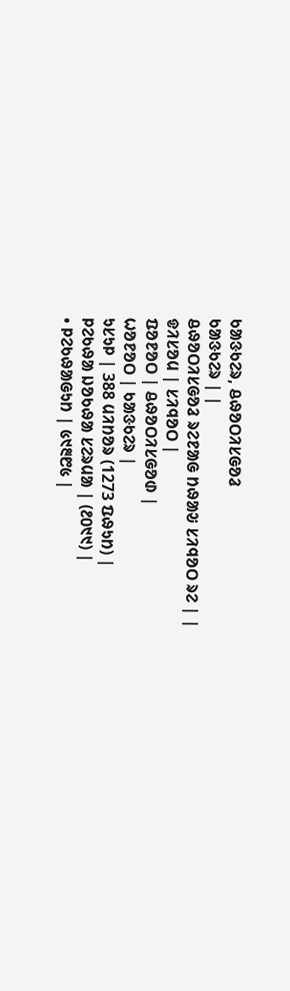ᱠᱟᱝᱠᱮᱨ, ᱪᱷᱚᱛᱤᱥᱜᱚᱲ
ᱠᱟᱝᱠᱮᱨ | |
ᱪᱷᱚᱛᱤᱥᱜᱚᱲ ᱨᱮᱱᱟᱜ ᱴᱷᱟᱶ ᱥᱤᱧᱚᱛ ᱨᱮ | |
ᱫᱤᱥᱚᱢ | ᱥᱤᱧᱚᱛ |
ᱯᱚᱱᱚᱛ | ᱪᱷᱚᱛᱤᱥᱜᱚᱰ |
ᱦᱚᱱᱚᱛ | ᱠᱟᱝᱠᱮᱨ |
ᱩᱥᱩᱞ | 388 ᱢᱤᱴᱚᱨ (1273 ᱯᱷᱩᱴ) |
ᱞᱮᱠᱷᱟ ᱡᱚᱠᱷᱟ ᱥᱮᱨᱢᱟ | (᱒᱐᱑᱑) |
• ᱞᱮᱠᱷᱟᱜᱩᱴ | ᱕᱑᱓᱘᱕ |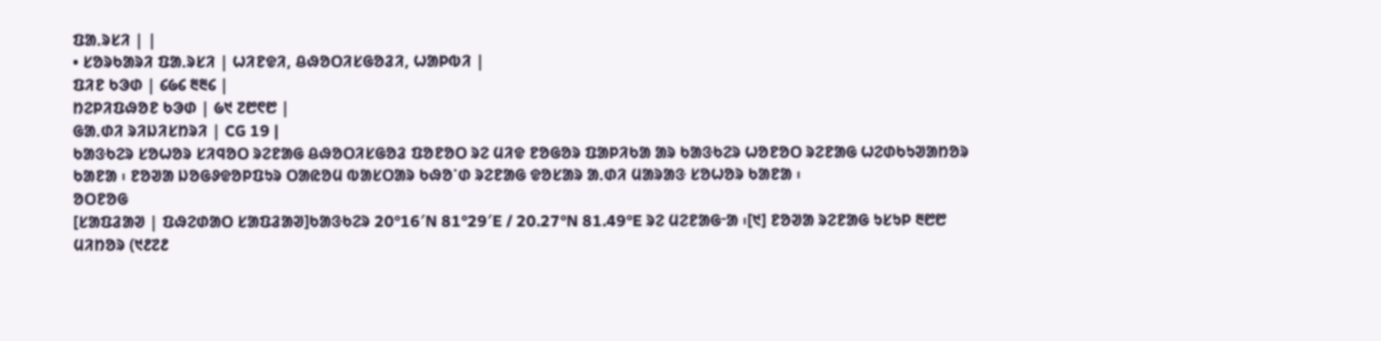ᱯᱟᱹᱨᱥᱤ | |
• ᱥᱚᱨᱠᱟᱨᱤ ᱯᱟᱹᱨᱥᱤ | ᱦᱤᱱᱫᱤ, ᱪᱷᱚᱛᱤᱥᱜᱚᱲᱤ, ᱦᱟᱞᱵᱤ |
ᱯᱤᱱ ᱠᱳᱰ | ᱔᱙᱔ ᱓᱓᱔ |
ᱴᱮᱞᱤᱯᱷᱚᱱ ᱠᱳᱰ | ᱙᱑ ᱗᱘᱖᱘ |
ᱜᱟᱹᱰᱤ ᱨᱤᱡᱤᱥᱴᱨᱤ | CG 19 |
ᱠᱟᱝᱠᱮᱨ ᱥᱚᱦᱚᱨ ᱥᱤᱧᱚᱛ ᱨᱮᱱᱟᱜ ᱪᱷᱚᱛᱤᱥᱜᱚᱲ ᱯᱚᱱᱚᱛ ᱨᱮ ᱢᱤᱫ ᱱᱚᱜᱚᱨ ᱯᱟᱞᱤᱠᱟ ᱟᱨ ᱠᱟᱝᱠᱮᱨ ᱦᱚᱱᱚᱛ ᱨᱮᱱᱟᱜ ᱦᱮᱰᱠᱩᱣᱟᱴᱚᱨ ᱠᱟᱱᱟ ᱾ ᱱᱚᱣᱟ ᱡᱚᱜᱽᱫᱚᱞᱯᱩᱨ ᱛᱟᱭᱚᱢ ᱵᱟᱥᱛᱟᱨ ᱠᱷᱚᱸᱰ ᱨᱮᱱᱟᱜ ᱫᱚᱥᱟᱨ ᱟᱹᱰᱤ ᱢᱟᱨᱟᱝ ᱥᱚᱦᱚᱨ ᱠᱟᱱᱟ ᱾
ᱚᱛᱱᱚᱜ
[ᱥᱟᱯᱲᱟᱣ | ᱯᱷᱮᱰᱟᱛ ᱥᱟᱯᱲᱟᱣ]ᱠᱟᱝᱠᱮᱨ 20°16′N 81°29′E / 20.27°N 81.49°E ᱨᱮ ᱢᱮᱱᱟᱜᱼᱟ ᱾[᱑] ᱱᱚᱣᱟ ᱨᱮᱱᱟᱜ ᱩᱥᱩᱞ ᱓᱘᱘ ᱢᱤᱴᱚᱨ (᱑᱒᱗᱒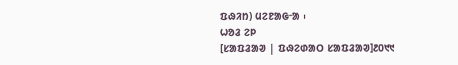ᱯᱷᱤᱴ) ᱢᱮᱱᱟᱜᱼᱟ ᱾
ᱦᱚᱲ ᱮᱞ
[ᱥᱟᱯᱲᱟᱣ | ᱯᱷᱮᱰᱟᱛ ᱥᱟᱯᱲᱟᱣ]᱒᱐᱑᱑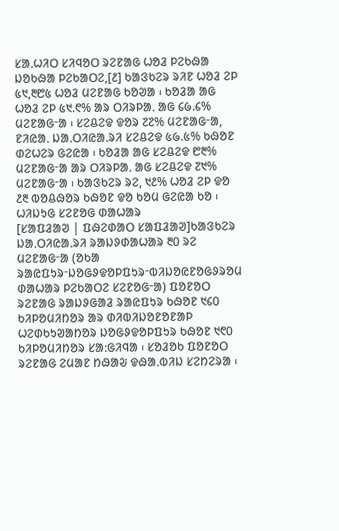ᱥᱟᱹᱦᱤᱛ ᱥᱤᱧᱚᱛ ᱨᱮᱱᱟᱜ ᱦᱚᱲ ᱞᱮᱠᱷᱟ ᱡᱚᱠᱷᱟ ᱞᱮᱠᱟᱛᱮ,[᱒] ᱠᱟᱝᱠᱮᱨ ᱨᱤᱱ ᱦᱚᱲ ᱮᱞ ᱕᱑,᱓᱘᱕ ᱦᱚᱲ ᱢᱮᱱᱟᱜ ᱠᱚᱣᱟ ᱾ ᱠᱚᱲᱟ ᱟᱜ ᱦᱚᱲ ᱮᱞ ᱕᱑.᱖% ᱟᱨ ᱛᱤᱨᱞᱟᱹ ᱟᱜ ᱔᱙.᱔% ᱢᱮᱱᱟᱜᱼᱟ ᱾ ᱥᱮᱪᱮᱫ ᱫᱚᱨ ᱗᱗% ᱢᱮᱱᱟᱜᱼᱟ, ᱱᱤᱭᱟᱹ ᱡᱟᱹᱛᱤᱭᱟᱹᱨᱤ ᱥᱮᱪᱮᱫ ᱕᱙.᱕% ᱠᱷᱚᱱ ᱰᱮᱦᱮᱨ ᱜᱮᱭᱟ ᱾ ᱠᱚᱲᱟ ᱟᱜ ᱥᱮᱪᱮᱫ ᱘᱓% ᱢᱮᱱᱟᱜᱼᱟ ᱟᱨ ᱛᱤᱨᱞᱟᱹ ᱟᱜ ᱥᱮᱪᱮᱫ ᱗᱑% ᱢᱮᱱᱟᱜᱼᱟ ᱾ ᱠᱟᱝᱠᱮᱨ ᱨᱮ, ᱑᱒% ᱦᱚᱲ ᱮᱞ ᱫᱚ ᱒᱓ ᱵᱚᱪᱷᱚᱨ ᱠᱷᱚᱱ ᱫᱚ ᱠᱚᱢ ᱜᱮᱭᱟ ᱠᱚ ᱾
ᱦᱤᱡᱩᱜ ᱥᱮᱱᱚᱜ ᱰᱟᱦᱟᱨ
[ᱥᱟᱯᱲᱟᱣ | ᱯᱷᱮᱰᱟᱛ ᱥᱟᱯᱲᱟᱣ]ᱠᱟᱝᱠᱮᱨ ᱡᱟᱹᱛᱤᱭᱟᱹᱨᱤ ᱨᱟᱡᱽᱰᱟᱦᱟᱨ ᱓᱐ ᱨᱮ ᱢᱮᱱᱟᱜᱼᱟ (ᱚᱠᱟ ᱨᱟᱭᱯᱩᱨᱼᱡᱚᱜᱽᱫᱚᱞᱯᱩᱨᱼᱵᱤᱡᱚᱭᱱᱚᱜᱽᱨᱚᱢ ᱰᱟᱦᱟᱨ ᱞᱮᱠᱟᱛᱮ ᱥᱮᱱᱚᱜᱼᱟ) ᱯᱚᱱᱚᱛ ᱨᱮᱱᱟᱜ ᱨᱟᱡᱽᱜᱟᱲ ᱨᱟᱭᱯᱩᱨ ᱠᱷᱚᱱ ᱑᱔᱐ ᱠᱤᱞᱚᱢᱤᱴᱚᱨ ᱟᱨ ᱰᱤᱵᱤᱡᱚᱱᱚᱱᱟᱞ ᱦᱮᱰᱠᱩᱣᱟᱴᱚᱨ ᱡᱚᱜᱽᱫᱚᱞᱯᱩᱨ ᱠᱷᱚᱱ ᱑᱖᱐ ᱠᱤᱞᱚᱢᱤᱴᱚᱨ ᱥᱟᱺᱜᱤᱧᱟ ᱾ ᱥᱚᱲᱚᱠ ᱯᱚᱱᱚᱛ ᱨᱮᱱᱟᱜ ᱮᱢᱟᱱ ᱴᱷᱟᱶ ᱫᱷᱟᱹᱵᱤᱡ ᱥᱮᱴᱮᱨᱟ ᱾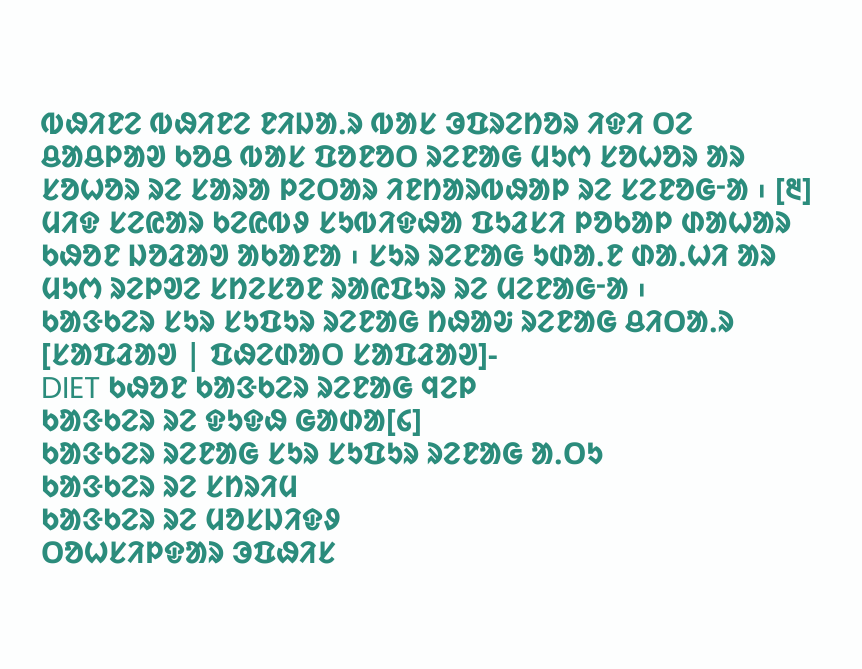ᱵᱷᱤᱱᱮ ᱵᱷᱤᱱᱮ ᱱᱤᱡᱟᱹᱨ ᱵᱟᱥ ᱳᱯᱨᱮᱴᱚᱨ ᱤᱫᱤ ᱛᱮ ᱪᱟᱪᱞᱟᱣ ᱠᱚᱪ ᱵᱟᱥ ᱯᱚᱱᱚᱛ ᱨᱮᱱᱟᱜ ᱢᱩᱬ ᱥᱚᱦᱚᱨ ᱟᱨ ᱥᱚᱦᱚᱨ ᱨᱮ ᱥᱟᱨᱟ ᱞᱮᱛᱟᱨ ᱤᱱᱴᱟᱨᱵᱷᱟᱞ ᱨᱮ ᱥᱮᱱᱚᱜᱼᱟ ᱾ [᱓] ᱢᱤᱫ ᱥᱮᱭᱟᱨ ᱠᱮᱭᱵᱽ ᱥᱩᱵᱤᱫᱷᱟ ᱯᱩᱲᱥᱤ ᱞᱚᱠᱟᱞ ᱰᱟᱦᱟᱨ ᱠᱷᱚᱱ ᱡᱚᱲᱟᱣ ᱟᱠᱟᱱᱟ ᱾ ᱥᱩᱨ ᱨᱮᱱᱟᱜ ᱩᱰᱟᱹᱱ ᱰᱟᱹᱦᱤ ᱟᱨ ᱢᱩᱬ ᱨᱮᱞᱣᱮ ᱥᱴᱮᱥᱚᱱ ᱨᱟᱭᱯᱩᱨ ᱨᱮ ᱢᱮᱱᱟᱜᱼᱟ ᱾
ᱠᱟᱝᱠᱮᱨ ᱥᱩᱨ ᱥᱩᱯᱩᱨ ᱨᱮᱱᱟᱜ ᱴᱷᱟᱶ ᱨᱮᱱᱟᱜ ᱪᱤᱛᱟᱹᱨ
[ᱥᱟᱯᱲᱟᱣ | ᱯᱷᱮᱰᱟᱛ ᱥᱟᱯᱲᱟᱣ]-
DIET ᱠᱷᱚᱱ ᱠᱟᱝᱠᱮᱨ ᱨᱮᱱᱟᱜ ᱧᱮᱞ
ᱠᱟᱝᱠᱮᱨ ᱨᱮ ᱫᱩᱫᱷ ᱜᱟᱰᱟ[᱔]
ᱠᱟᱝᱠᱮᱨ ᱨᱮᱱᱟᱜ ᱥᱩᱨ ᱥᱩᱯᱩᱨ ᱨᱮᱱᱟᱜ ᱟᱹᱛᱩ
ᱠᱟᱝᱠᱮᱨ ᱨᱮ ᱥᱴᱨᱤᱢ
ᱠᱟᱝᱠᱮᱨ ᱨᱮ ᱢᱚᱥᱡᱤᱫᱽ
ᱛᱚᱦᱥᱤᱞᱫᱟᱨ ᱳᱯᱷᱤᱥ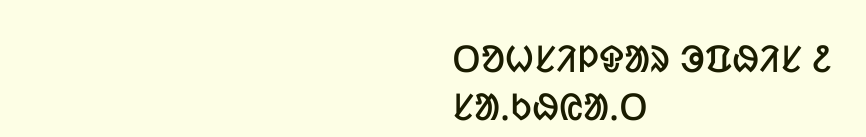ᱛᱚᱦᱥᱤᱞᱫᱟᱨ ᱳᱯᱷᱤᱥ ᱒
ᱥᱟᱹᱠᱷᱭᱟᱹᱛ